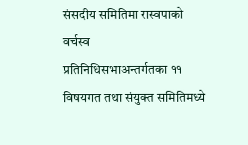संसदीय समितिमा रास्वपाको वर्चस्व
प्रतिनिधिसभाअन्तर्गतका ११ विषयगत तथा संयुक्त समितिमध्ये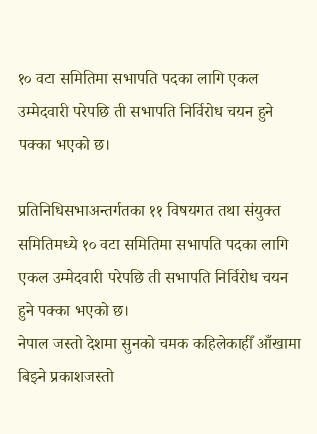१० वटा समितिमा सभापति पदका लागि एकल उम्मेदवारी परेपछि ती सभापति निर्विरोध चयन हुने पक्का भएको छ।

प्रतिनिधिसभाअन्तर्गतका ११ विषयगत तथा संयुक्त समितिमध्ये १० वटा समितिमा सभापति पदका लागि एकल उम्मेदवारी परेपछि ती सभापति निर्विरोध चयन हुने पक्का भएको छ।
नेपाल जस्तो देशमा सुनको चमक कहिलेकाहीँ आँखामा बिझ्ने प्रकाशजस्तो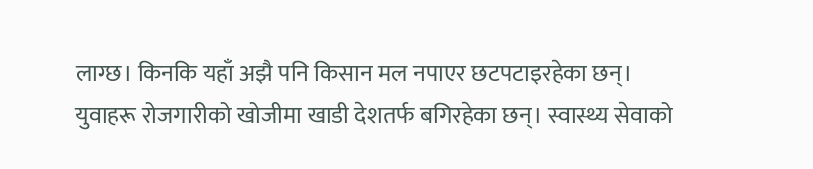लाग्छ। किनकि यहाँ अझै पनि किसान मल नपाएर छटपटाइरहेका छन्। युवाहरू रोजगारीको खोजीमा खाडी देशतर्फ बगिरहेका छन्। स्वास्थ्य सेवाको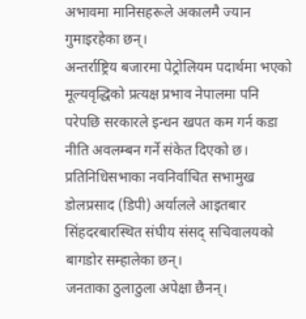अभावमा मानिसहरूले अकालमै ज्यान गुमाइरहेका छन्।
अन्तर्राष्ट्रिय बजारमा पेट्रोलियम पदार्थमा भएको मूल्यवृद्धिको प्रत्यक्ष प्रभाव नेपालमा पनि परेपछि सरकारले इन्धन खपत कम गर्न कडा नीति अवलम्बन गर्ने संकेत दिएको छ।
प्रतिनिधिसभाका नवनिर्वाचित सभामुख डोलप्रसाद (डिपी) अर्यालले आइतबार सिंहदरबारस्थित संघीय संसद् सचिवालयको बागडोर सम्हालेका छन्।
जनताका ठुलाठुला अपेक्षा छैनन्।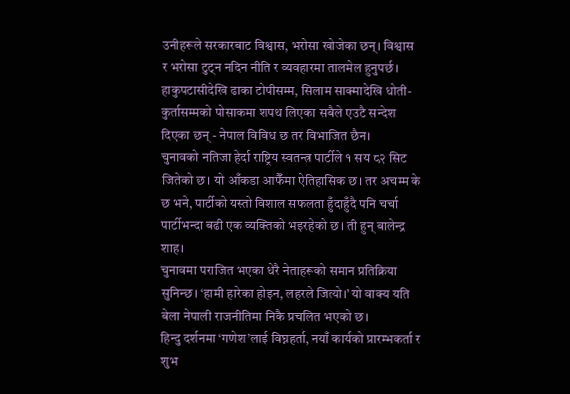उनीहरूले सरकारबाट विश्वास, भरोसा खोजेका छन्। विश्वास र भरोसा टुट्न नदिन नीति र व्यवहारमा तालमेल हुनुपर्छ।
हाकुपटासीदेखि ढाका टोपीसम्म, सिलाम साक्मादेखि धोती- कुर्तासम्मको पोसाकमा शपथ लिएका सबैले एउटै सन्देश दिएका छन् - नेपाल विविध छ तर विभाजित छैन।
चुनावको नतिजा हेर्दा राष्ट्रिय स्वतन्त्र पार्टीले १ सय ८२ सिट जितेको छ। यो आँकडा आफैँमा ऐतिहासिक छ। तर अचम्म के छ भने, पार्टीको यस्तो विशाल सफलता हुँदाहुँदै पनि चर्चा पार्टीभन्दा बढी एक व्यक्तिको भइरहेको छ। ती हुन् बालेन्द्र शाह।
चुनावमा पराजित भएका धेरै नेताहरूको समान प्रतिक्रिया सुनिन्छ। ‘हामी हारेका होइन, लहरले जित्यो।’ यो वाक्य यति बेला नेपाली राजनीतिमा निकै प्रचलित भएको छ।
हिन्दु दर्शनमा ‘गणेश’लाई विघ्नहर्ता, नयाँ कार्यको प्रारम्भकर्ता र शुभ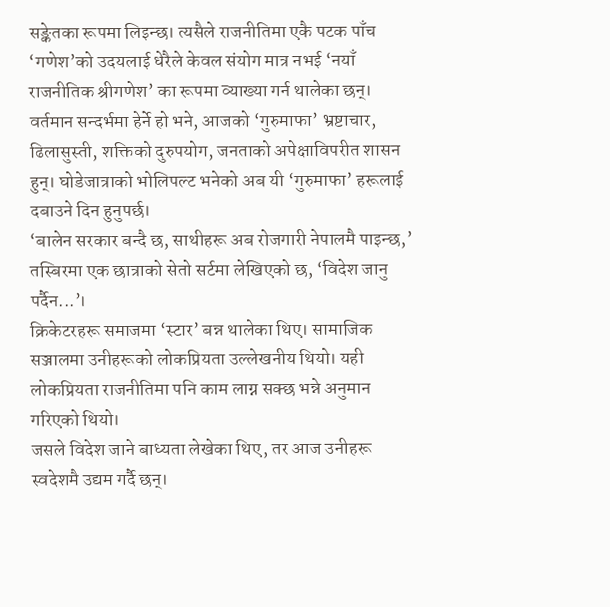सङ्केतका रूपमा लिइन्छ। त्यसैले राजनीतिमा एकै पटक पाँच ‘गणेश’को उदयलाई धेरैले केवल संयोग मात्र नभई ‘नयाँ राजनीतिक श्रीगणेश’ का रूपमा व्याख्या गर्न थालेका छन्।
वर्तमान सन्दर्भमा हेर्ने हो भने, आजको ‘गुरुमाफा’ भ्रष्टाचार, ढिलासुस्ती, शक्तिको दुरुपयोग, जनताको अपेक्षाविपरीत शासन हुन्। घोडेजात्राको भोलिपल्ट भनेको अब यी ‘गुरुमाफा’ हरूलाई दबाउने दिन हुनुपर्छ।
‘बालेन सरकार बन्दै छ, साथीहरू अब रोजगारी नेपालमै पाइन्छ,’ तस्बिरमा एक छात्राको सेतो सर्टमा लेखिएको छ, ‘विदेश जानु पर्दैन...’।
क्रिकेटरहरू समाजमा ‘स्टार’ बन्न थालेका थिए। सामाजिक सञ्जालमा उनीहरूको लोकप्रियता उल्लेखनीय थियो। यही लोकप्रियता राजनीतिमा पनि काम लाग्न सक्छ भन्ने अनुमान गरिएको थियो।
जसले विदेश जाने बाध्यता लेखेका थिए, तर आज उनीहरू स्वदेशमै उद्यम गर्दै छन्।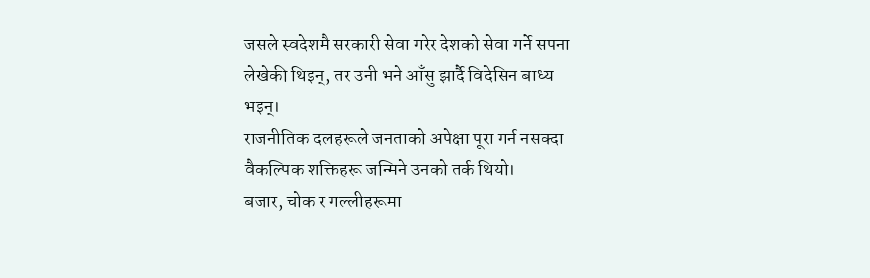जसले स्वदेशमै सरकारी सेवा गरेर देशको सेवा गर्ने सपना लेखेकी थिइन्, तर उनी भने आँसु झार्दै विदेसिन बाध्य भइन्।
राजनीतिक दलहरूले जनताको अपेक्षा पूरा गर्न नसक्दा वैकल्पिक शक्तिहरू जन्मिने उनको तर्क थियो।
बजार, चोक र गल्लीहरूमा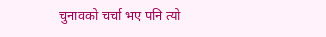चुनावको चर्चा भए पनि त्यो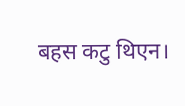बहस कटु थिएन।